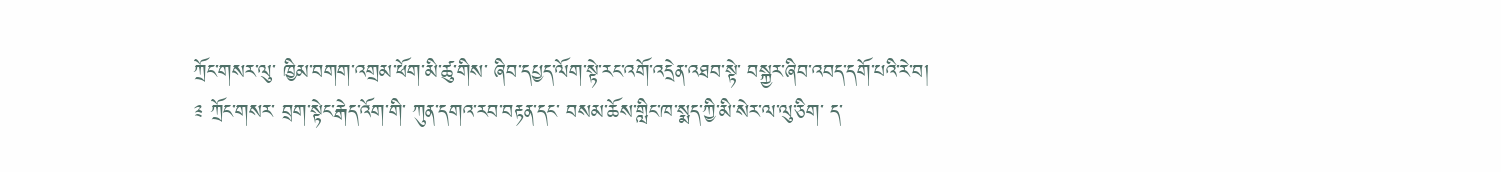ཀྲོང་གསར་ལུ་ ཁྱིམ་བགག་འགྲམ་ཕོག་མི་ཚུ་གིས་ ཞིབ་དཔྱད་ལོག་སྟེ་རང་འགོ་འདྲེན་འཐབ་སྟེ་ བསྐྱར་ཞིབ་འབད་དགོ་པའི་རེ་བ།
༉ ཀྲོང་གསར་ བྲག་སྟེང་རྒེད་འོག་གི་ ཀུན་དགའ་རབ་བརྟན་དང་ བསམ་ཆོས་གླིང་ཁ་སྨད་ཀྱི་མི་སེར་ལ་ལུ་ཅིག་ ད་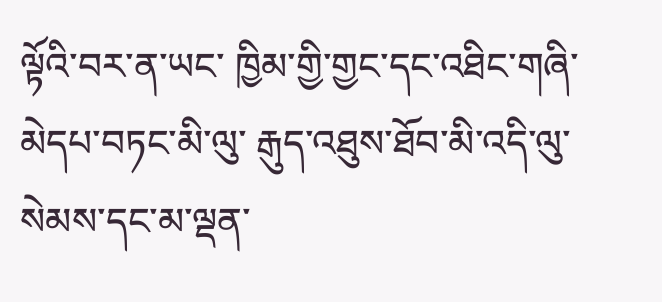ལྟོའི་བར་ན་ཡང་ ཁྱིམ་གྱི་གྱང་དང་འཐིང་གཞི་མེདཔ་བཏང་མི་ལུ་ རྒུད་འཐུས་ཐོབ་མི་འདི་ལུ་ སེམས་དང་མ་ལྡན་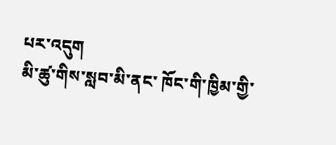པར་འདུག
མི་ཚུ་གིས་སླབ་མི་ནང་ ཁོང་གི་ཁྱིམ་གྱི་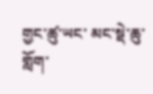གྱང་ཚུ་ཡང་ མང་སྡེ་ཆུ་གློག་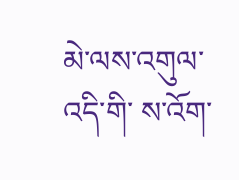མེ་ལས་འགུལ་འདི་གི་ ས་འོག་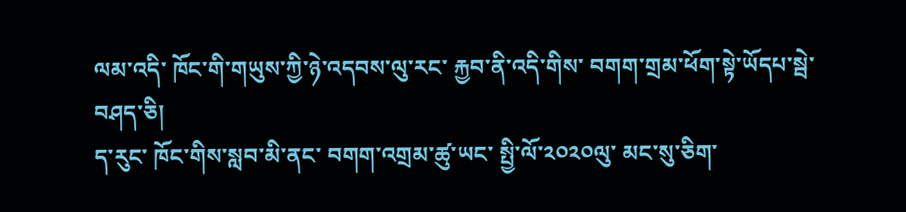ལམ་འདི་ ཁོང་གི་གཡུས་ཀྱི་ཉེ་འདབས་ལུ་རང་ རྐྱབ་ནི་འདི་གིས་ བགག་གྲམ་ཕོག་སྟེ་ཡོདཔ་སྦེ་བཤད་ཅི།
ད་རུང་ ཁོང་གིས་སླབ་མི་ནང་ བགག་འགྲམ་ཚུ་ཡང་ སྤྱི་ལོ་༢༠༢༠ལུ་ མང་སུ་ཅིག་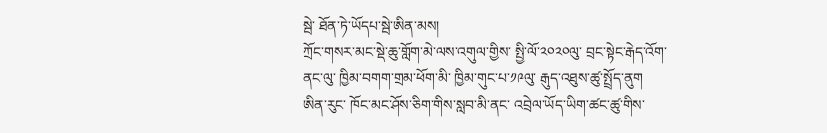སྦེ་ ཐོན་ཏེ་ཡོདཔ་སྦེ་ཨིན་མས།
ཀྲོང་གསར་མང་སྡེ་ཆུ་གློག་མེ་ལས་འགུལ་གྱིས་ སྤྱི་ལོ་༢༠༢༠ལུ་ བྲང་སྟེང་རྒེད་འོག་ནང་ལུ་ ཁྱིམ་བགག་གྲམ་ཕོག་མི་ ཁྱིམ་གུང་པ་༡༩ལུ་ རྒུད་འཐུས་ཚུ་སྤྲོད་ནུག
ཨིན་རུང་ ཁོང་མང་ཤོས་ཅིག་གིས་སླབ་མི་ནང་ འབྲེལ་ཡོད་ཡིག་ཚང་ཚུ་གིས་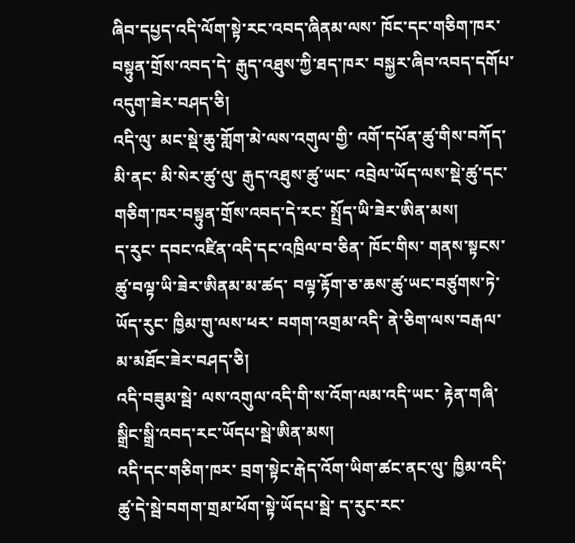ཞིབ་དཔྱད་འདི་ལོག་སྟེ་རང་འབད་ཞིནམ་ལས་ ཁོང་དང་གཅིག་ཁར་བསྟུན་གྲོས་འབད་དེ་ རྒུད་འཐུས་ཀྱི་ཐད་ཁར་ བསྐྱར་ཞིབ་འབད་དགོཔ་འདུག་ཟེར་བཤད་ཅི།
འདི་ལུ་ མང་སྡེ་ཆུ་གློག་མེ་ལས་འགུལ་གྱི་ འགོ་དཔོན་ཚུ་གིས་བཀོད་མི་ནང་ མི་སེར་ཚུ་ལུ་ རྒུད་འཐུས་ཚུ་ཡང་ འབྲེལ་ཡོད་ལས་སྡེ་ཚུ་དང་གཅིག་ཁར་བསྟུན་གྲོས་འབད་དེ་རང་ སྤྲོད་ཡི་ཟེར་ཨིན་མས།
ད་རུང་ དབང་འཛིན་འདི་དང་འཁྲིལ་བ་ཅིན་ ཁོང་གིས་ གནས་སྟངས་ཚུ་བལྟ་ཡི་ཟེར་ཨིནམ་མ་ཚད་ བལྟ་རྟོག་ཅ་ཆས་ཚུ་ཡང་བཙུགས་ཏེ་ཡོད་རུང་ ཁྱིམ་གུ་ལས་ཕར་ བགག་འགྲམ་འདི་ ནེ་ཅིག་ལས་བརྒལ་ མ་མཐོང་ཟེར་བཤད་ཅི།
འདི་བཟུམ་སྦེ་ ལས་འགུལ་འདི་གི་ས་འོག་ལམ་འདི་ཡང་ རྟེན་གཞི་སྒྲིང་སྒྲི་འབད་རང་ཡོདཔ་སྦེ་ཨིན་མས།
འདི་དང་གཅིག་ཁར་ བྲག་སྟེང་རྒེད་འོག་ཡིག་ཚང་ནང་ལུ་ ཁྱིམ་འདི་ཚུ་དེ་སྦེ་བགག་གྲམ་ཕོག་སྟེ་ཡོདཔ་སྦེ་ ད་རུང་རང་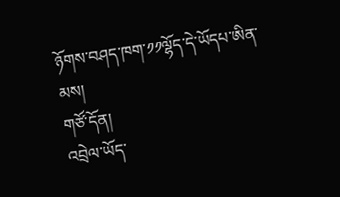ཉོགས་བཤད་ཁག་༡༡ལྷོད་དེ་ཡོདཔ་ཨིན་མས།
གཙོ་དོན།
འབྲེལ་ཡོད་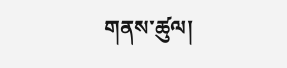གནས་ཚུལ།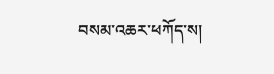བསམ་འཆར་ཕཀོད་ས།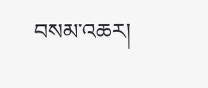བསམ་འཆར།